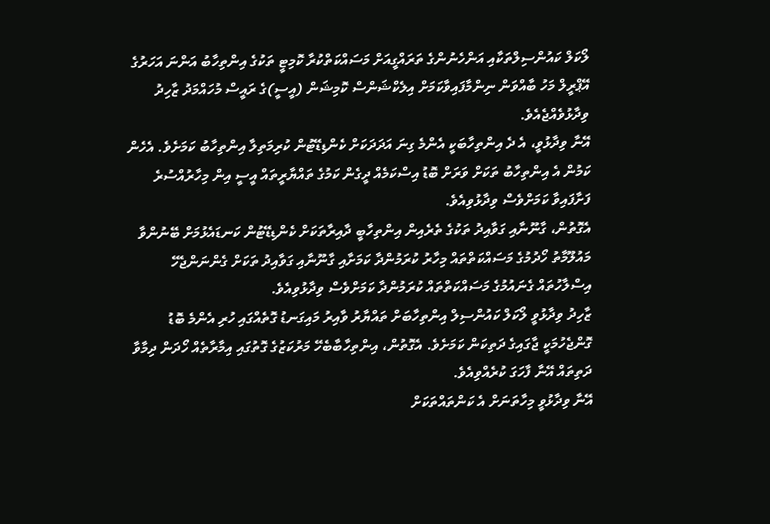ލޯކަލް ކައުންސިލްތަކާއި އަންހެނުންގެ ތަރައްގީއަށް މަސައްކަތްކުރާ ކޮމިޓީ ތަކުގެ އިންތިހާބު އަންނަ އަހަރުގެ އޭޕްރީލް މަހު ބާއްވަން ނިންމާފައިވާކަމަށް އިލެކްޝަންސް ކޮމިޝަން (އީސީ)ގެ ރައީސް މުހައްމަދު ޒާހިދު ވިދާޅުވެއްޖެއެވެ.
އޭނާ ވިދާޅުވީ، އެ ދެ އިންތިހާބަކީ އެންމެ ގިނަ އަދަދަކަށް ކެންޑިޑޭޓުން ކުރިމަތިލާ އިންތިހާބު ކަމަށެވެ. އެހެން ކަމުން އެ އިންތިހާބު ތަކަށް ވަރަށް ބޮޑު އިސްކަމެއް ދީގެން ކަމުގެ ތައްޔާރީތައް އީސީ އިން މިހާރުއްސުރެ ފަށާފައިވާ ކަމަށްވެސް ވިދާޅުވިއެވެ.
އެގޮތުން، ގާނޫނާއި ގަވާއިދު ތަކުގެ ތެރެއިން އިންތިހާބީ ދާއިރާތަކަށް ކެންޑިޑޭޓުން ކަނޑައެޅުމަށް ބޭނުންވާ މައުލޫމާތު ހޯދުމުގެ މަސައްކަތްތައް މިހާރު ކުރަމުންދާ ކަމަށާއި ގާނޫނާއި ގަވާއިދު ތަކަށް ގެންނަންޖެހޭ އިސްލާހުތައް ގެނައުމުގެ މަސައްކަތްތައް ކުރަމުންދާ ކަމަށްވެސް ވިދާޅުވިއެވެ.
ޒާހިދު ވިދާޅުވީ ލޯކަލް ކައުންސިލް އިންތިހާބަށް ތައްޔާރު ވާއިރު މައިގަނޑު ގޮތެއްގައި ހުރި އެންމެ ބޮޑު ގޮންޖެހުމަކީ ޖާގައިގެ ދަތިކަން ކަމަށެވެ. އެގޮތުން، އިންތިހާބާބެހޭ މަރުކަޒުގެ ގޮތުގައި އިމާރާތެއް ހޯދަން ދިމާވާ ދަތިތައް އޭނާ ފާހަގަ ކުރެއްވިއެވެ.
އޭނާ ވިދާޅުވީ މިހާތަނަށް އެ ކަންތައްތަކަށް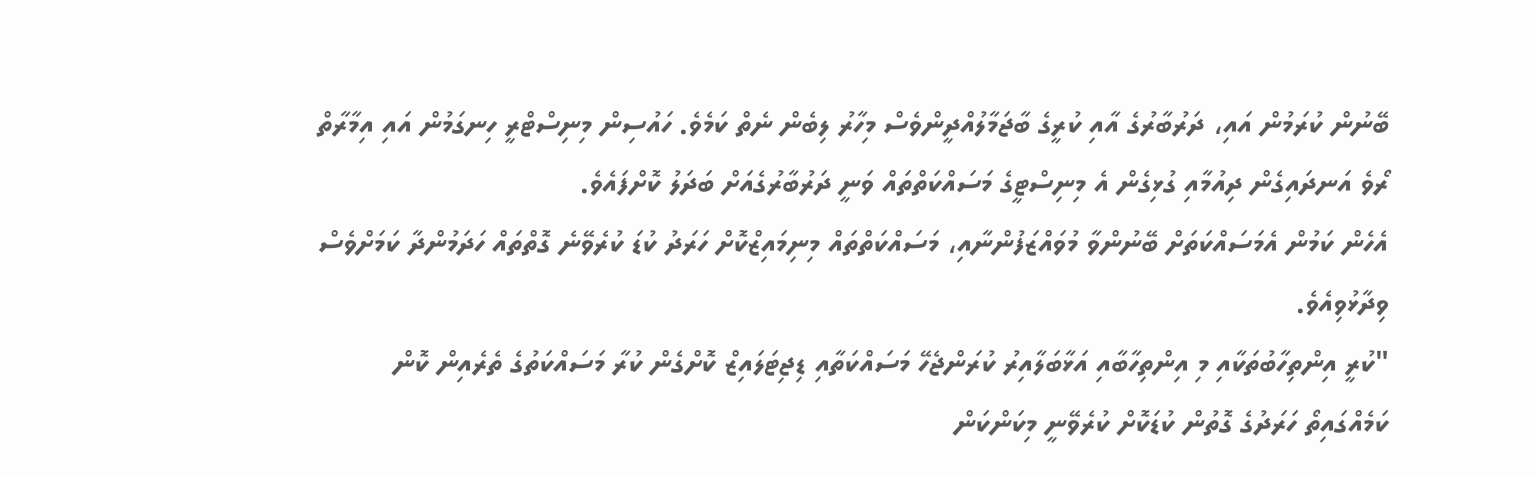ބޭނުން ކުރަމުން އައި، ދަރުބާރުގެ އާއި ކުރީގެ ބާޖަމާލުއްދީންވެސް މިހާރު ލިބެން ނެތް ކަމެވެ. ހައުސިން މިނިސްޓްރީ ހިނގަމުން އައި އިމާރާތް ރޯވެ އަނދައިގެން ދިއުމާއި ގުޅިގެން އެ މިނިސްޓީގެ މަސައްކަތްތައް ވަނީ ދަރުބާރުގެއަށް ބަދަލު ކޮށްފައެވެ.
އެހެން ކަމުން އެމަސައްކަތަށް ބޭނުންވާ މުވައްޒަފުންނާއި، މަސައްކަތްތައް މިނިމައިޒްކޮށް ހަރަދު ކުޑަ ކުރެވޭނެ ގޮތްތައް ހަދަމުންދާ ކަމަށްވެސް ވިދާޅުވިއެވެ.
"ކުރީ އިންތިހާބުތަކާއި މި އިންތިހާބާއި އަޅާބަލާއިރު ކުރަންޖެހޭ މަސައްކަތާއި ޑިޖިޓަލައިޒް ކޮށްގެން ކުރާ މަސައްކަތުގެ ތެރެއިން ކޮން ކަމެއްގައިތޯ ހަރަދުގެ ގޮތުން ކުޑަކޮށް ކުރެވޭނީ މިކަންކަން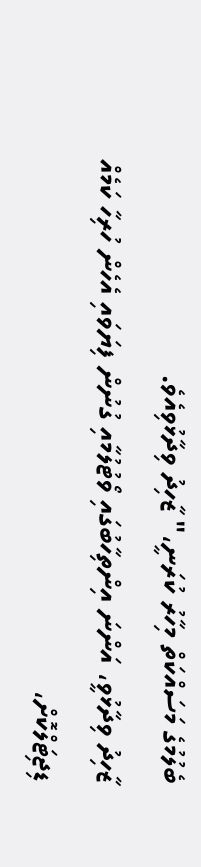ބެލުމުގެ މަސައްކަތް މިހާރު ކުރަނީ،" ޒާހިދު ވިދާޅުވިއެވެ.
ޒާހިދު ވިދާޅުވީ، އަންނަ އިންތިހާބުގައި ވޯޓުލުމާއި ގުނުން ފިޔަވައި އެހެން ހުރިހާ ކަމެއް ޑިޖިޓަލްކޮށް،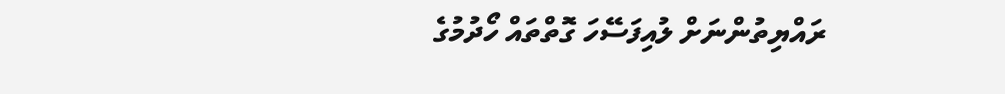ރައްޔިތުންނަށް ލުއިފަސޭހަ ގޮތްތައް ހޯދުމުގެ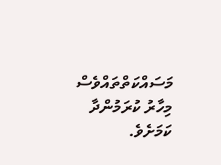މަސައްކަތްތައްވެސް މިހާރު ކުރަމުންދާ ކަމަށެވެ.